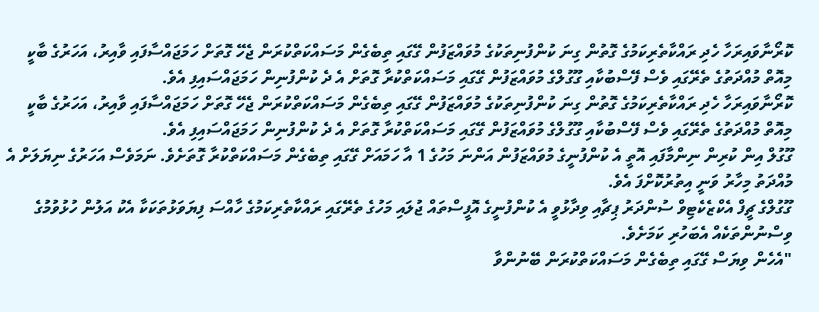ކޮރޯނާވައިރަހާ ހެދި ރައްކާތެރިކަމުގެ ގޮތުން ގިނަ ކުންފުނިތަކުގެ މުވައްޒަފުން ގޭގައި ތިބެގެން މަސައްކަތްކުރަން ޖެހޭ ގޮތަށް ހަމަޖައްސާފައި ވާއިރު، އަހަރުގެ ބާކީ މިއޮތް މުއްދަތުގެ ތެރޭގައި ވެސް ފޭސްބުކާއި ގޫގުލްގެ މުވައްޒަފުން ގޭގައި މަސައްކަތްކުރާ ގޮތަށް އެ ދެ ކުންފުނިން ހަމަޖައްސައިފި އެވެ.
ކޮރޯނާވައިރަހާ ހެދި ރައްކާތެރިކަމުގެ ގޮތުން ގިނަ ކުންފުނިތަކުގެ މުވައްޒަފުން ގޭގައި ތިބެގެން މަސައްކަތްކުރަން ޖެހޭ ގޮތަށް ހަމަޖައްސާފައި ވާއިރު، އަހަރުގެ ބާކީ މިއޮތް މުއްދަތުގެ ތެރޭގައި ވެސް ފޭސްބުކާއި ގޫގުލްގެ މުވައްޒަފުން ގޭގައި މަސައްކަތްކުރާ ގޮތަށް އެ ދެ ކުންފުނިން ހަމަޖައްސައިފި އެވެ.
ގޫގުލް އިން ކުރިން ނިންމާފައި އޮތީ އެ ކުންފުނީގެ މުވައްޒަފުން އަންނަ މަހުގެ 1 އާ ހަމައަށް ގޭގައި ތިބެގެން މަސައްކަތްކުރާ ގޮތަށެވެ. ނަމަވެސް އަހަރުގެ ނިޔަލަށް އެ މުއްދަތު މިހާރު ވަނީ އިތުރުކޮށްފަ އެވެ.
ގޫގުލްގެ ޗީފް އެކްޒެކެޓިވް ސުންދަރު ޕިޗާއި ވިދާޅުވީ އެ ކުންފުނީގެ އޮފީސްތައް ޖުލައި މަހުގެ ތެރޭގައި ރައްކާތެރިކަމުގެ ހާއްސަ ފިޔަވަޅުތަކަކާ އެކު އަލުން ހުޅުވުމުގެ ވިސްނުންތަކެއް އެބަހުރި ކަމަށެވެ.
"އެހެން ވިޔަސް ގޭގައި ތިބެގެން މަސައްކަތްކުރަން ބޭނުންވާ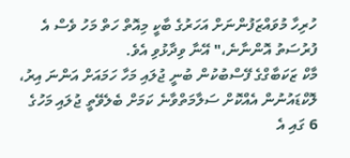ހުރިހާ މުވައްޒަފުންނަށް އަހަރުގެ ބާކީ މިއޮތް ހަތް މަހު ވެސް އެ ފުރުސަތު އޮންނާނެ،" އޭނާ ވިދާޅުވި އެވެ.
މާކް ޒަކަބާގްގެ ފޭސްބުކުން ބުނީ ޖުލައި މަހާ ހަމައަށް އަންނަ އިރު، ލޮކްޑައުނުން އެއްކޮށް ސަލާމަތްވާނެ ކަމަށް ބެލެވޭތީ ޖުލައި މަހުގެ 6 ގައި އެ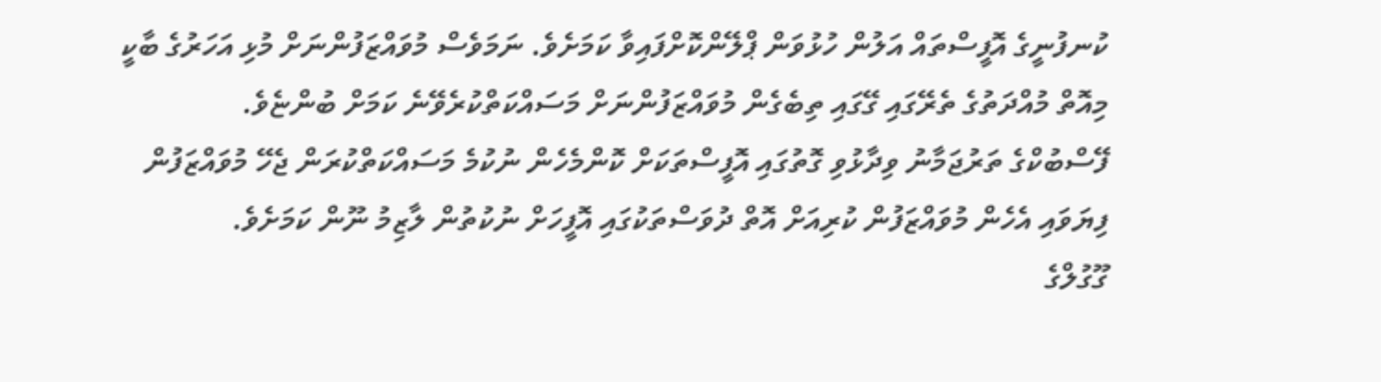ކުނފުނީގެ އޮފީސްތައް އަލުން ހުޅުވަން ޕްލޭންކޮށްފައިވާ ކަމަށެވެ. ނަމަވެސް މުވައްޒަފުންނަށް މުޅި އަހަރުގެ ބާކީ މިއޮތް މުއްދަތުގެ ތެރޭގައި ގޭގައި ތިބެގެން މުވައްޒަފުންނަށް މަސައްކަތްކުރެވޭނެ ކަމަށް ބުންޏެވެ.
ފޭސްބުކްގެ ތަރުޖަމާނު ވިދާޅުވި ގޮތުގައި އޮފީސްތަކަށް ކޮންމެހެން ނުކުމެ މަސައްކަތްކުރަން ޖެހޭ މުވައްޒަފުން ފިޔަވައި އެހެން މުވައްޒަފުން ކުރިއަށް އޮތް ދުވަސްތަކުގައި އޮފީހަށް ނުކުތުން ލާޒިމު ނޫން ކަމަށެވެ.
ގޫގުލްގެ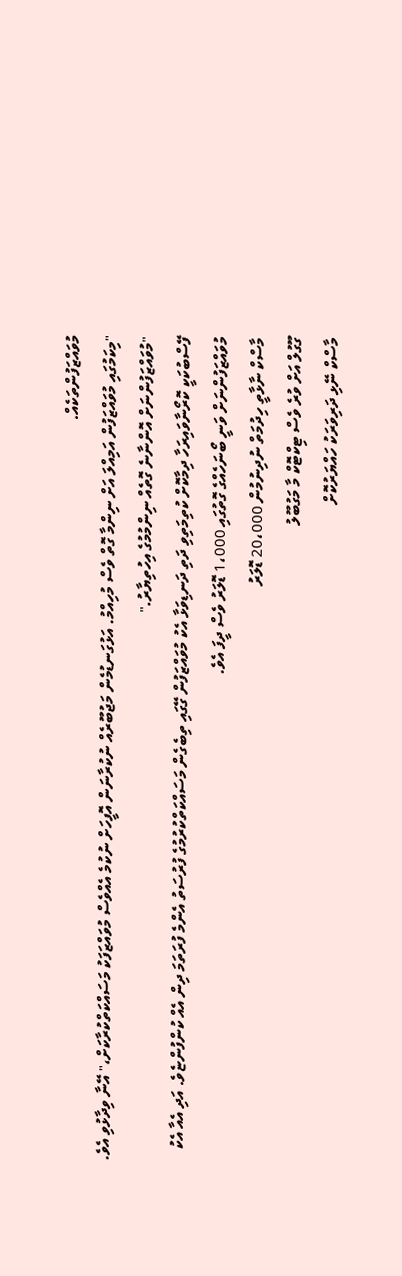މުވައްޒަފުންތަކެއް.
"މިކަމުގައި މުވައްޒަފުން އަމިއްލަ އަށް ނިންމާ ގޮތް ވެސް މުހިއްމު. އަޅުގަނޑުމެން މަޖުބޫރެއް ނުކުރާނަން އޮފީހަށް ނުކުމެ އެއްވެސް މުވައްޒަފަކު މަސައްކަތްކުރާކަށް،" އޭނާ ވިދާޅުވި އެވެ. "މުވައްޒަފުންނަށް އޮންނާނެ ގޮތެއް ނިންމުމުގެ އިހުތިޔާރު."
ފޭސްބުކަކީ ކޮރޯނާވައިރަހާ ދިމާކޮށް ކުތިމަތިވި ދަތި ދަނޑިވަޅާ އެކު މުވައްޒަފުން ގޭގައި ތިބެގެން މަސައްކަތްކުރުމުގެ ފުރުސަތު އެންމެ ފުރަތަމަ ދިން އެއް ކުންފުންޏެވެ. އަދި އެއާ އެކު މުވައްޒަފުންނަށް ވަނީ ބޯނަހެއްގެ ގޮތުގައި 1،000 ޑޮލަރު ވެސް ދީފަ އެވެ.
މާސްކް ނާޅާތީ ހިދުމަތް ނުދިނުމުން 20،000 ޑޮލަރު
ގޫގުލް އަށް ވުރެ ވެސް ޓިކްޓޮކް މާ މަގުބޫލު
މާސްކް ނޭޅި ދަރިވަރަކު ހައްޔަރުކޮށް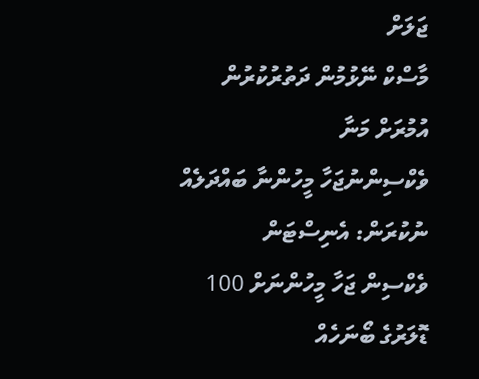ޖަލަށް
މާސްކް ނޭޅުމުން ދަތުރުކުރުން އުމުރަށް މަނާ
ވެކްސިންނުޖަހާ މީހުންނާ ބައްދަލެއް ނުކުރަން: އެނިސްޓަން
ވެކްސިން ޖަހާ މީހުންނަށް 100 ޑޮލަރުގެ ބޯނަހެއް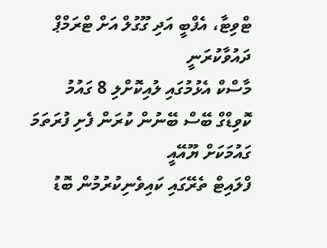ޓްވިޓާ، އެފްބީ އަދި ގޫގުލް އަށް ޓްރަމްޕް ދައުވާކުރަނީ
މާސްކް އެޅުމުގައި ލުއިކޮށްލި 8 ގައުމު
ކޮވިޑްގް ބޭސް ބޭނުން ކުރަން ފެށި ފުރަތަމަ ގައުމަކަށް ޔޫއޭއީ
ފްލައިޓް ތެރޭގައި ކައިވެނިކުރުމުން ބޮޑު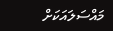މައްސަލައަކަށް